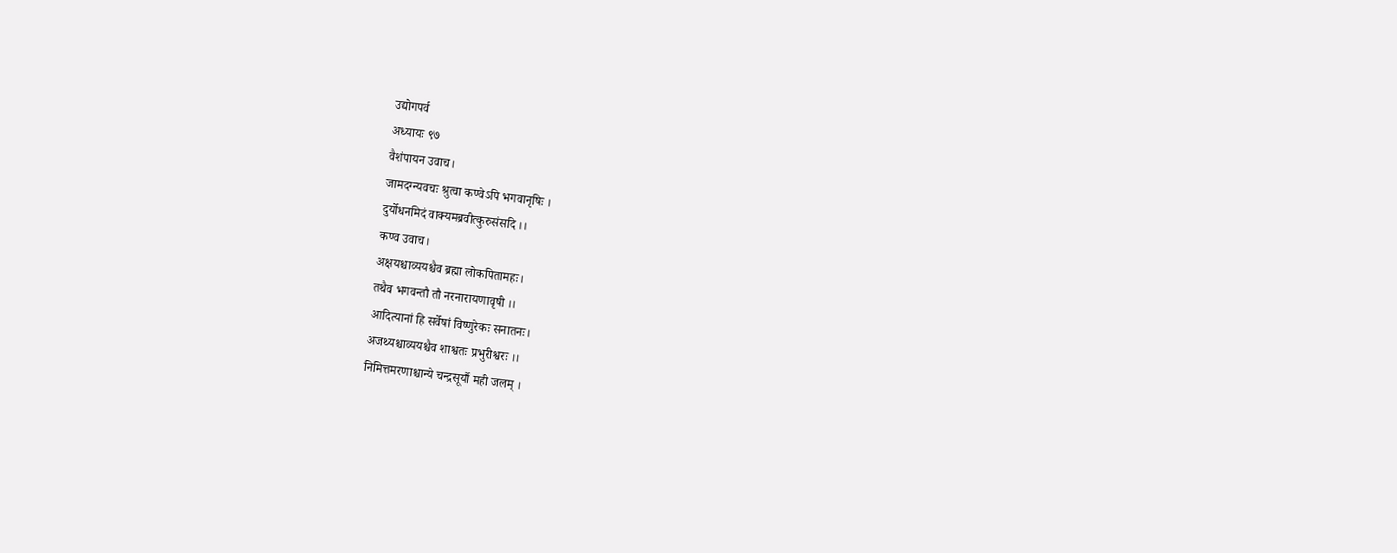उद्योगपर्व
अध्यायः ९७
वैशंपायन उवाच।
जामदग्न्यवचः श्रुत्वा कण्वेऽपि भगवानृषिः ।
दुर्योधनमिदं वाक्यमब्रवीत्कुरुसंसदि ।।
कण्व उवाच।
अक्षयश्चाव्ययश्चैव ब्रह्मा लोकपितामहः।
तथैव भगवन्तौ तौ नरनारायणावृषी ।।
आदित्यानां हि सर्वेषां विष्णुरेकः सनातनः।
अजथ्यश्चाव्ययश्चैव शाश्वतः प्रभुरीश्वरः ।।
निमित्तमरणाश्चान्ये चन्द्रसूर्यौ मही जलम् ।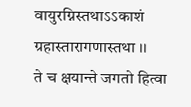वायुरग्निस्तथाऽऽकाशं ग्रहास्तारागणास्तथा ।।
ते च क्षयान्ते जगतो हित्वा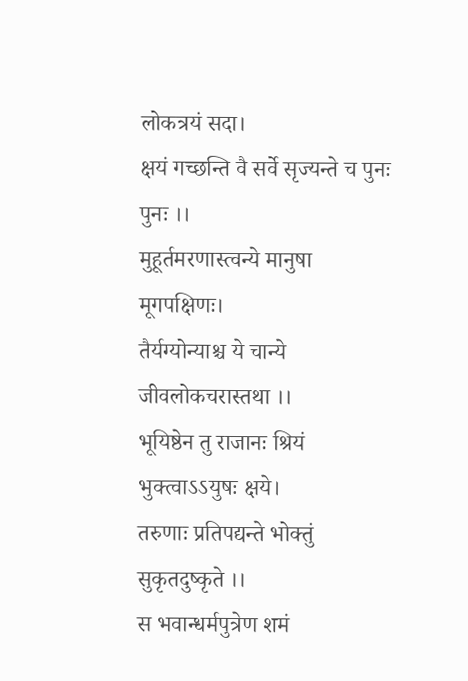लोकत्रयं सदा।
क्षयं गच्छन्ति वै सर्वे सृज्यन्ते च पुनः पुनः ।।
मुहूर्तमरणास्त्वन्ये मानुषा मूगपक्षिणः।
तैर्यग्योन्याश्च ये चान्ये जीवलोकचरास्तथा ।।
भूयिष्ठेन तु राजानः श्रियं भुक्त्वाऽऽयुषः क्षये।
तरुणाः प्रतिपद्यन्ते भोक्तुं सुकृतदुष्कृते ।।
स भवान्धर्मपुत्रेण शमं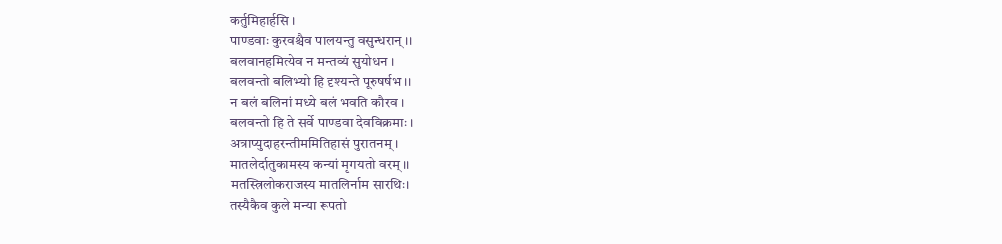कर्तुमिहार्हसि ।
पाण्डवाः कुरवश्चैव पालयन्तु वसुन्धरान् ।।
बलवानहमित्येव न मन्तव्यं सुयोधन ।
बलवन्तो बलिभ्यो हि दृश्यन्ते पूरुषर्षभ ।।
न बलं बलिनां मध्ये बलं भवति कौरव ।
बलवन्तो हि ते सर्वे पाण्डवा देवविक्रमाः ।
अत्राप्युदाहरन्तीममितिहासं पुरातनम् ।
मातलेर्दातुकामस्य कन्यां मृगयतो वरम् ।।
मतस्त्रिलोकराजस्य मातलिर्नाम सारथिः।
तस्यैकैव कुले मन्या रूपतो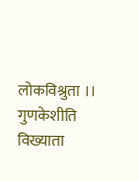लोकविश्रुता ।।
गुणकेशीति विख्याता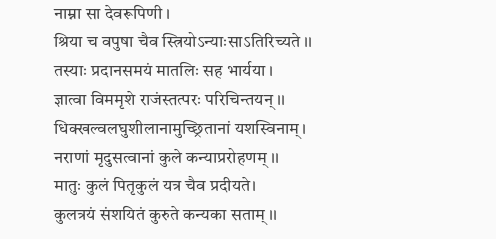नाम्ना सा देवरूपिणी ।
श्रिया च वपुषा चैव स्त्रियोऽन्याःसाऽतिरिच्यते ।।
तस्याः प्रदानसमयं मातलिः सह भार्यया ।
ज्ञात्वा विममृशे राजंस्तत्परः परिचिन्तयन् ।।
धिक्खल्वलघुशीलानामुच्छ्रितानां यशस्विनाम्।
नराणां मृदुसत्वानां कुले कन्याप्ररोहणम् ।।
मातुः कुलं पितृकुलं यत्र चैव प्रदीयते।
कुलत्रयं संशयितं कुरुते कन्यका सताम् ।।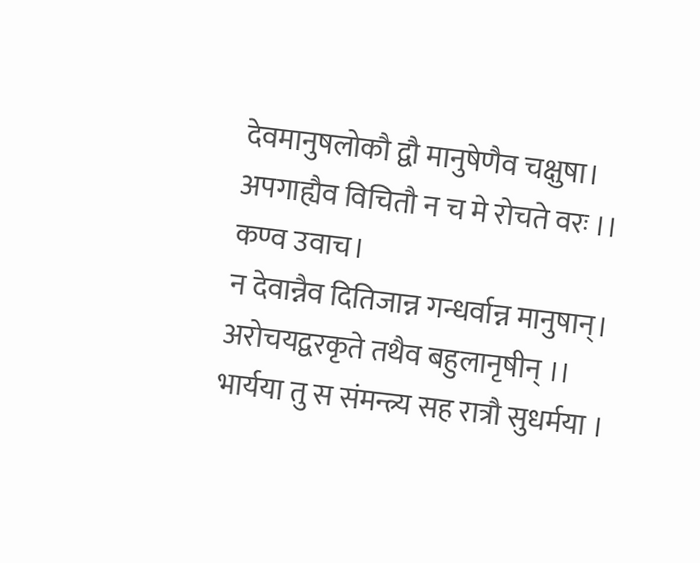देवमानुषलोकौ द्वौ मानुषेणैव चक्षुषा।
अपगाह्यैव विचितौ न च मे रोचते वरः ।।
कण्व उवाच।
न देवान्नैव दितिजान्न गन्धर्वान्न मानुषान्।
अरोचयद्वरकृते तथैव बहुलानृषीन् ।।
भार्यया तु स संमन्त्र्य सह रात्रौ सुधर्मया ।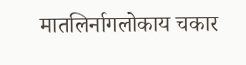मातलिर्नागलोकाय चकार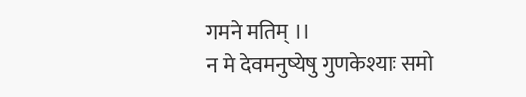गमने मतिम् ।।
न मे देवमनुष्येषु गुणकेश्याः समो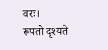वरः।
रूपतो दृश्यते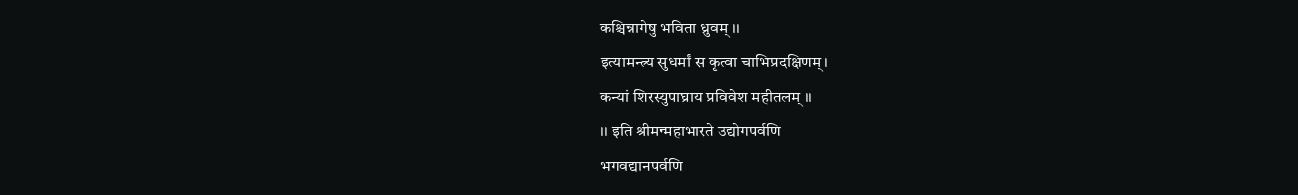कश्चिन्नागेषु भविता ध्रुवम् ।।
इत्यामन्त्र्य सुधर्मां स कृत्वा चाभिप्रदक्षिणम्।
कन्यां शिरस्युपाघ्राय प्रविवेश महीतलम् ।।
।। इति श्रीमन्महाभारते उद्योगपर्वणि
भगवद्यानपर्वणि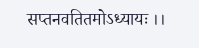सप्तनवतितमोऽध्यायः ।।